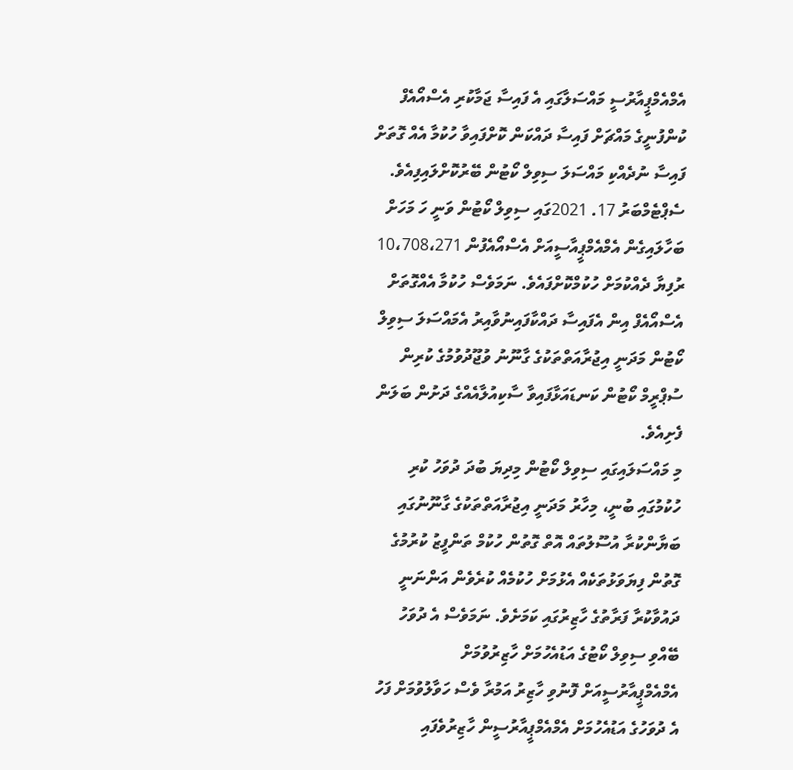އެމްއެމްޕީއާރުސީ މައްސަލާގައި އެ ފައިސާ ޖަމާކުރި އެސްއޯއެފް ކުންފުނީގެ މައްޗަށް ފައިސާ ދައްކަން ކޮށްފައިވާ ހުކުމާ އެއް ގޮތަށް ފައިސާ ނުދެއްކި މައްސަލަ ސިވިލް ކޯޓުން ބޭރުކޮށްލައިފިއެވެ.
ސެޕްޓެމްބަރު 17. 2021ގައި ސިވިލް ކޯޓުން ވަނީ ހަ މަހަށް ބަހާލައިގެން އެމްއެމްޕީއާސީއަށް އެސްއޯއެފުން 10،708،271 ރުފިޔާ ދެއްކުމަށް ހުކުމްކޮށްފައެވެ. ނަމަވެސް ހުކުމާ އެއްގޮތަށް އެސްއޯއެފް އިން އެފައިސާ ދައްކާފައިނުވާއިރު އެމައްސަލަ ސިވިލް ކޯޓުން މަދަނީ އިޖުރާއަތްތަކުގެ ގާނޫނު ވުޖޫދުވުމުގެ ކުރިން ސުޕްރީމް ކޯޓުން ކަނޑައަޅާފައިވާ ސާކިއުލާއެއްގެ ދަށުން ބަލަން ފެށިއެވެ.
މި މައްސަލައިގައި ސިވިލް ކޯޓުން މިދިޔަ ބުދަ ދުވަހު ކުރި ހުކުމުގައި ބުނީ، މިހާރު މަދަނީ އިޖުރާއަތްތަކުގެ ގާނޫނުގައި ބަޔާންކުރާ އުސޫލުތައް އޮތް ގޮތުން ހުކުމް ތަންފީޒު ކުރުމުގެ ގޮތުން ފިޔަވަޅުތަކެއް އެޅުމަށް ހުކުމެއް ކުރެވެން އަންނަނީ ދައުވާކުރާ ފަރާތުގެ ހާޒިރުގައި ކަމަށެވެ. ނަމަވެސް އެ ދުވަހު ބޭއްވި ސިވިލް ކޯޓުގެ އަޑުއެހުމަށް ހާޒިރުވުމަށް އެމްއެމްޕީއާރުސީއަށް ފޮނުވި ހާޒިރު އަމުރާ ވެސް ހަވާލުވުމަށް ފަހު އެ ދުވަހުގެ އަޑުއެހުމަށް އެމްއެމްޕީއާރުސީން ހާޒިރުވެފައި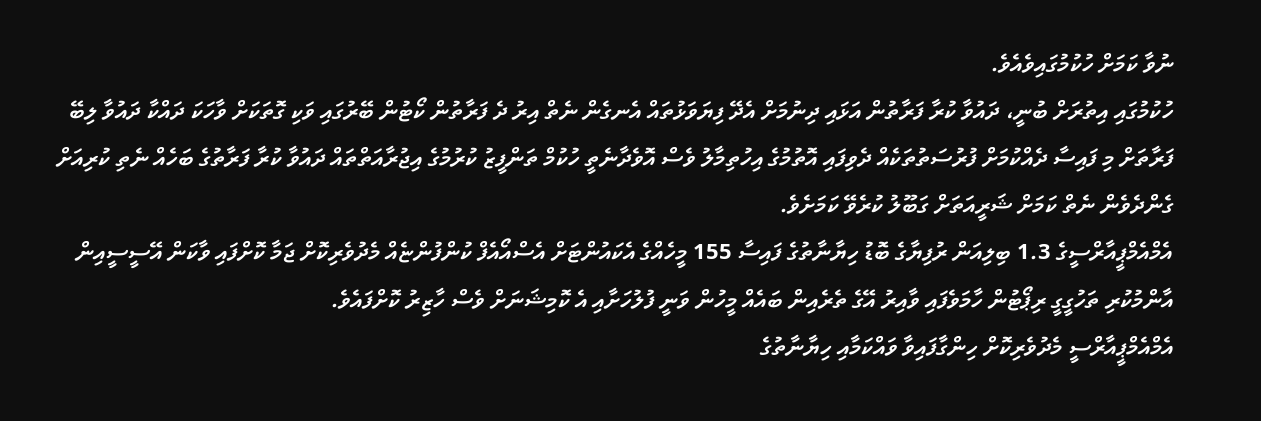ނުވާ ކަމަށް ހުކުމުގައިވެއެވެ.
ހުކުމުގައި އިތުރަށް ބުނީ، ދައުވާ ކުރާ ފަރާތުން އަޅައި ދިނުމަށް އެދޭ ފިޔަވަޅުތައް އެނގެން ނެތް އިރު ދެ ފަރާތުން ކޯޓުން ބޭރުގައި ވަކި ގޮތަކަށް ވާހަކަ ދައްކާ ދައުވާ ލިބޭ ފަރާތަށް މި ފައިސާ ދެއްކުމަށް ފުރުސަތުތަކެއް ދެވިފައި އޮތުމުގެ އިހުތިމާލު ވެސް އޮވެދާނެތީ ހުކުމް ތަންފީޒު ކުރުމުގެ އިޖުރާއަތްތައް ދައުވާ ކުރާ ފަރާތުގެ ބަހެއް ނެތި ކުރިއަށް ގެންދެވެން ނެތް ކަމަށް ޝަރީއަތަށް ގަބޫލު ކުރެވޭ ކަމަށެވެ.
އެމްއެމްޕީއާރްސީގެ 1.3 ބިލިއަން ރުފިޔާގެ ބޮޑު ހިޔާނާތުގެ ފައިސާ 155 މީހެއްގެ އެކައުންޓަށް އެސްއޯއެފް ކުންފުންޏެއް މެދުވެރިކޮށް ޖަމާ ކޮށްފައި ވާކަން އޭސީސީއިން އާންމުކުރި ތަހުގީގީ ރިޕޯޓުން ހާމަވެފައި ވާއިރު އޭގެ ތެރެއިން ބައެއް މީހުން ވަނީ ފުލުހަށާއި އެ ކޮމިޝަނަށް ވެސް ހާޒިރު ކޮށްފައެވެ.
އެމްއެމްޕީއާރްސީ މެދުވެރިކޮށް ހިންގާފައިވާ ވައްކަމާއި ހިޔާނާތުގެ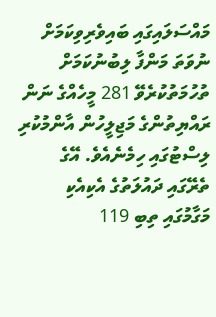މައްސަލައިގައި ބައިވެރިވިކަމަށް ނުވަތަ މަންފާ ލިބުނުކަމަށް ތުހުމަތުކުރެވޭ 281 މީހެއްގެ ނަން ރައްޔިތުންގެ މަޖިލީހުން އާންމުކުރި ލިސްޓުގައި ހިމެނެއެވެ. އޭގެ ތެރޭގައި ދައުލަތުގެ އެކިއެކި މަގާމުގައި ތިބި 119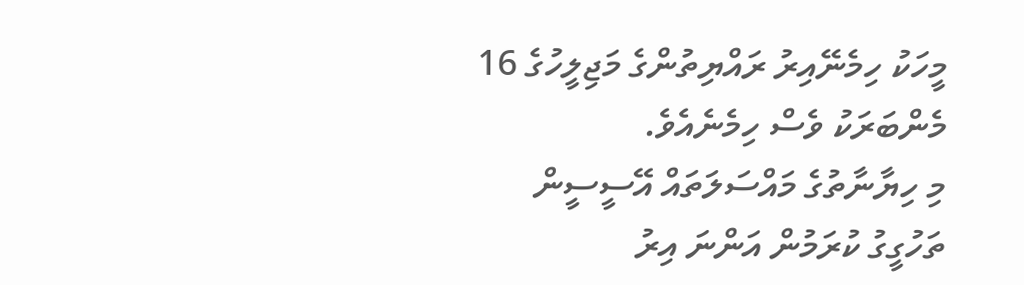މީހަކު ހިމެނޭއިރު ރައްޔިތުންގެ މަޖިލީހުގެ 16 މެންބަރަކު ވެސް ހިމެނެއެވެ.
މި ހިޔާނާތުގެ މައްސަލަތައް އޭސީސީން ތަހުގީގު ކުރަމުން އަންނަ އިރު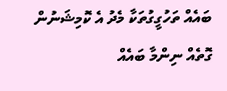ބައެއް ތަހުގީގުތަކާ މެދު އެ ކޮމިޝަނުން ގޮތެއް ނިންމާ ބައެއް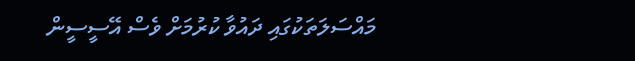މައްސަލަތަކުގައި ދައުވާ ކުރުމަށް ވެސް އޭސީސީން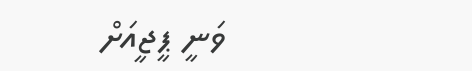ވަނީ ޕީޖީއަށް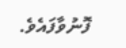ފޮނުވާފައެވެ.